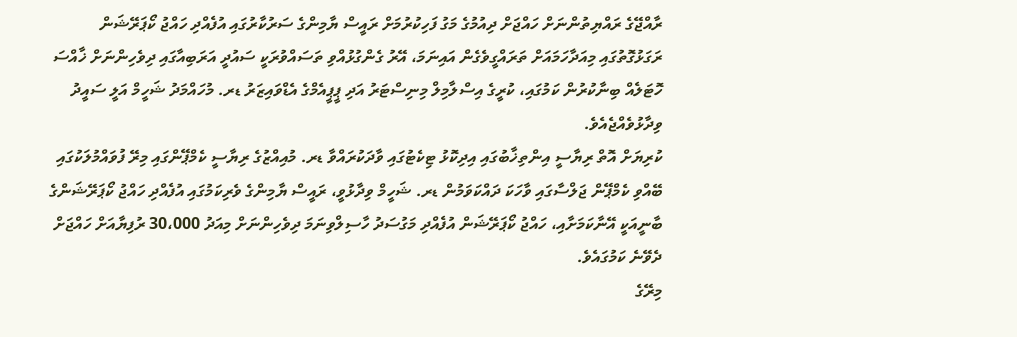ރާއްޖޭގެ ރައްޔިތުންނަށް ހައްޖަށް ދިއުމުގެ މަގު ފަހިކުރުމަށް ރައީސް ޔާމިންގެ ސަރުކާރުގައި އުފެއްދި ހައްޖު ކޯޕަރޭޝަން ރަގަޅުގޮތުގައި މިއަދާހަމައަށް ތަރައްގީވެގެން އައިނަމަ، އޭރު ގެންގުޅުއްވި ތަސައްވުރަކީ ސައުދީ އަރަބިއާގައި ދިވެހިންނަށް ޚާއްސަ ހޮޓަލެއް ބިނާކުރުން ކަމުގައި، ކުރީގެ އިސްލާމިލް މިނިސްޓަރު އަދި ޕީޕީއެމްގެ އެޑްވައިޒަރު ޑރ. މުހައްމަދު ޝަހީމް އަލީ ސައީދު ވިދާޅުވެއްޖެއެވެ.
ކުރިޔަށް އޮތް ރިޔާސީ އިންތިޚާބުގައި އިދިކޮޅު ޓިކެޓުގައި ވާދަކުރައްވާ ޑރ. މުއިއްޒުގެ ރިޔާސީ ކެމްޕޭންގައި މިރޭ ފުވައްމުލަކުގައި ބޭއްވި ކެމްޕޭން ޖަލްސާގައި ވާހަކަ ދައްކަވަމުން ޑރ. ޝަހީމް ވިދާޅުވީ، ރައީސް ޔާމިންގެ ވެރިކަމުގައި އުފެއްދި ހައްޖު ކޯޕަރޭޝަންގެ ބާނީއަކީ އޭނާކަމަށާއި، ހައްޖު ކޯޕަރޭޝަން އުފެއްދި މަގުސަދު ހާސިލްވިނަމަ ދިވެހިންނަށް މިއަދު 30،000 ރުފިޔާއަށް ހައްޖަށް ދެވޭނެ ކަމުގައެވެ.
މިރޭގެ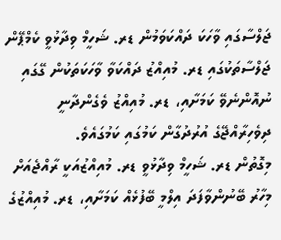ޖަލްސާގައި ވާހަކަ ދައްކަވަމުން ޑރ. ޝަހީމް ވިދާޅުވީ ކެމްޕޭން ޖަލްސާތަކުގައި ޑރ. މުއިއްޒު ދައްކަވާ ވާހަކަތަކުން ގޭގައި ނުއޮންނެވޭ ކަމަށާއި، ޑރ. މުއިއްޒު ވެގެންދާނީ ދިވެހިރާއްޖޭގެ އުރުދުގާން ކަމުގައި ކަމުގައެވެ.
މިގޮތުން ޑރ. ޝަހީމް ވިދާޅުވީ ޑރ. މުއިއްޒުއަކީ ރާއްޖެއަށް މިހާރު ބޭނުންވާފަދަ އިލްމީ ބޭފުޅެއް ކަމަށާއި، ޑރ. މުއިއްޒުގެ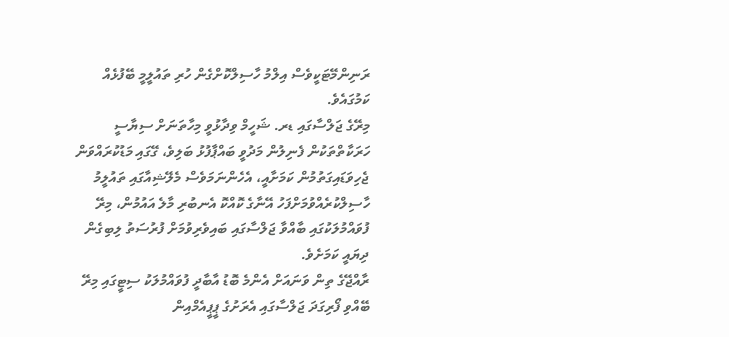ރަނިންމޭޓަކީވެސް އިލްމު ހާސިލްކޮށްގެން ހުރި ތައުލީމީ ބޭފުޅެއް ކަމުގައެވެ.
މިރޭގެ ޖަލްސާގައި ޑރ. ޝަހީމް ވިދާޅުވީ މިހާތަނަށް ސިޔާސީ ހަރަކާތްތަކުން ފެނިލުން މަދުވީ ބައްޕާފުޅު ބަލިވެ، ގޭގައި މަޑުކުރައްވަން ޖެހިވަޑައިގަތުމުން ކަމަށާއީ، އެހެންނަމަވެސް މެލޭޝިއާގައި ތައުލީމު ހާސިލްކުރެއްވުމަށްފަހު އޭނާގެ ކޮއްކޮ އެނބުރި މާލެ އައުމުން، މިރޭ ފުވައްމުލަކުގައި ބާއްވާ ޖަލްސާގައި ބައިވެރިވުމަށް ފުރުސަތު ލިބިގެން ދިޔައީ ކަމަށެވެ.
ރާއްޖޭގެ ތިން ވަނައަށް އެންމެ ބޮޑު އާބާދީ ފުވައްމުލަކު ސިޓީގައި މިރޭ ބޭއްވި ފޯރިގަދަ ޖަލްސާގައި އެރަށުގެ ޕީޕީއެމްއިން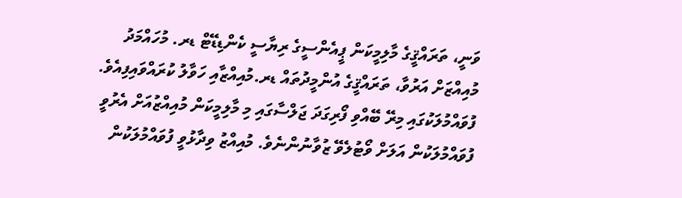ވަނީ، ތަރައްޤީގެ މާލިމީކަން ޕީއެންސީގެ ރިޔާސީ ކެންޑިޑޭޓް ޑރ. މުހައްމަދު މުއިއްޒަށް އަރުވާ، ތަރައްޤީގެ އުންމީދުތައް ޑރ.މުއިއްޒާއި ހަވާލު ކުރައްވައިފިއެވެ.
ފުވައްމުލަކުގައި މިރޭ ބޭއްވި ފޯރިގަދަ ޖަލްސާގައި މި މާލިމީކަން މުއިއްޒުއަށް އެރުވީ ފުވައްމުލަކުން އަލަށް ވޯޓުލެވޭ ޒުވާނުންނެވެ. މުއިއްޒު ވިދާޅުވީ ފުވައްމުލަކުން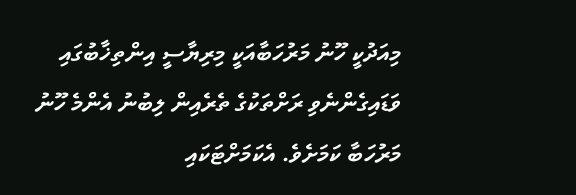މިއަދުކީ ހޫނު މަރުހަބާއަކީ މިރިޔާސީ އިންތިޚާބުގައި ވަޑައިގެންނެވި ރަށްތަކުގެ ތެރެއިން ލިބުނު އެންމެ ހޫނު މަރުހަބާ ކަމަށެވެ. އެކަމަށްޓަކައި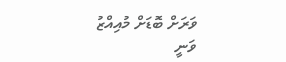ވަރަށް ބޮޑަށް މުއިއްޒު ވަނީ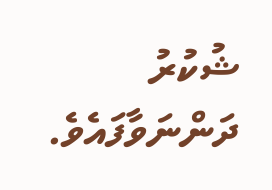ޝުކުރު ދަންނަވާފައެވެ.